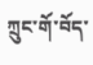ཀྲུང་གོ་བོད་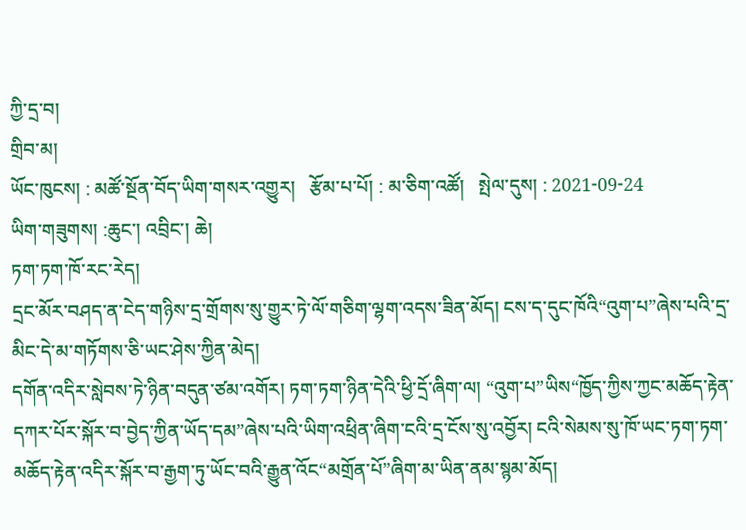ཀྱི་དྲ་བ།
གྲིབ་མ།
ཡོང་ཁུངས། : མཚོ་སྔོན་བོད་ཡིག་གསར་འགྱུར།   རྩོམ་པ་པོ། : མ་ཅིག་འཚོ།   སྤེལ་དུས། : 2021-09-24
ཡིག་གཟུགས། :ཆུང་། འབྲིང་། ཆེ།
ཏག་ཏག་ཁོ་རང་རེད།
དྲང་མོར་བཤད་ན་ངེད་གཉིས་དྲ་གྲོགས་སུ་གྱུར་ཏེ་ལོ་གཅིག་ལྷག་འདས་ཟིན་མོད། ངས་ད་དུང་ཁོའི“འུག་པ”ཞེས་པའི་དྲ་མིང་དེ་མ་གཏོགས་ཅི་ཡང་ཤེས་ཀྱིན་མེད།
དགོན་འདིར་སླེབས་ཏེ་ཉིན་བདུན་ཙམ་འགོར། ཏག་ཏག་ཉིན་དེའི་ཕྱི་དྲོ་ཞིག་ལ། “འུག་པ”ཡིས“ཁྱོད་ཀྱིས་ཀྱང་མཆོད་རྟེན་དཀར་པོར་སྐོར་བ་བྱེད་ཀྱིན་ཡོད་དམ”ཞེས་པའི་ཡིག་འཕྲིན་ཞིག་ངའི་དྲ་ངོས་སུ་འབྱོར། ངའི་སེམས་སུ་ཁོ་ཡང་ཏག་ཏག་མཆོད་རྟེན་འདིར་སྐོར་བ་རྒྱག་ཏུ་ཡོང་བའི་རྒྱུན་འོང“མགྲོན་པོ”ཞིག་མ་ཡིན་ནམ་སྙམ་མོད།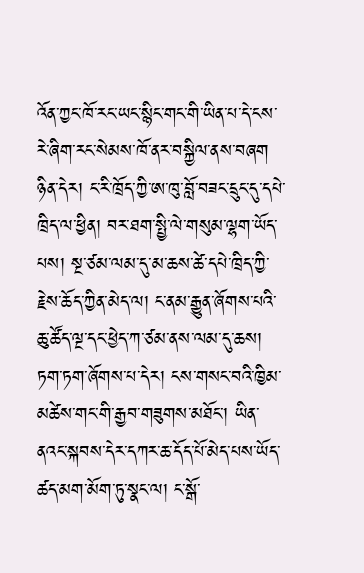འོན་ཀྱང་ཁོ་རང་ཡང་སྙིང་གང་གི་ཡིན་པ་དེ་ངས་རེ་ཞིག་རང་སེམས་ཁོ་ནར་བསྐྱིལ་ནས་བཞག
ཉིན་དེར། ང་རི་ཁྲོད་ཀྱི་ཨ་ཁུ་བློ་བཟང་དྲུང་དུ་དཔེ་ཁྲིད་ལ་ཕྱིན། བར་ཐག་སྤྱི་ལེ་གསུམ་ལྷག་ཡོད་པས། སྔ་ཙམ་ལམ་དུ་མ་ཆས་ཚེ་དཔེ་ཁྲིད་ཀྱི་རྗེས་ཆོད་ཀྱིན་མེད་ལ། ང་ནམ་རྒྱུན་ཞོགས་པའི་ཆུ་ཚོད་ལྔ་དང་ཕྱེད་ཀ་ཙམ་ནས་ལམ་དུ་ཆས། ཏག་ཏག་ཞོགས་པ་དེར། ངས་གསང་བའི་ཁྱིམ་མཚེས་གང་གི་རྒྱབ་གཟུགས་མཐོང་། ཡིན་ནའང་སྐབས་དེར་དཀར་ཆ་དོད་པོ་མེད་པས་ཡོད་ཚད་མག་མོག་ཏུ་སྣང་ལ། ང་སྒོ་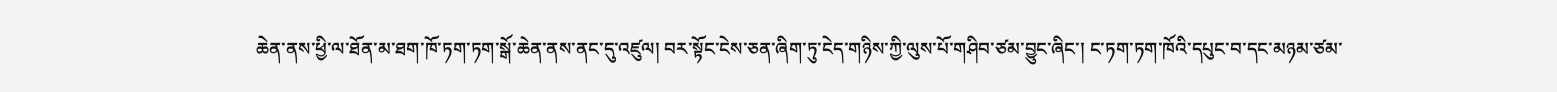ཆེན་ནས་ཕྱི་ལ་ཐོན་མ་ཐག་ཁོ་ཏག་ཏག་སྒོ་ཆེན་ནས་ནང་དུ་འཛུལ། བར་སྟོང་ངེས་ཅན་ཞིག་ཏུ་ངེད་གཉིས་ཀྱི་ལུས་པོ་གཤིབ་ཙམ་བྱུང་ཞིང་། ང་ཏག་ཏག་ཁོའི་དཔུང་བ་དང་མཉམ་ཙམ་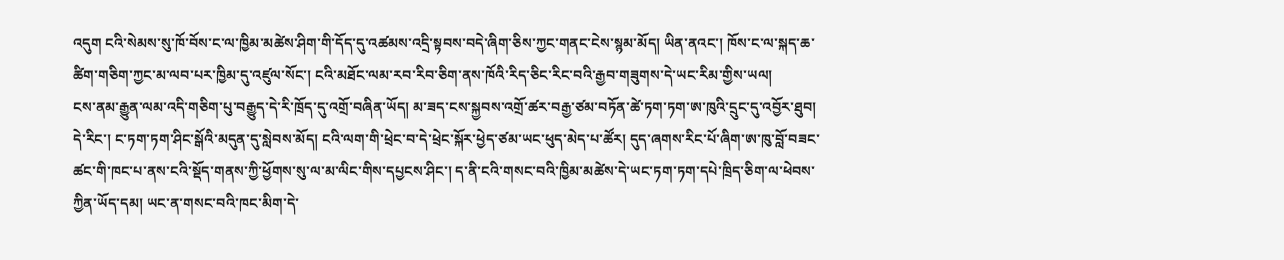འདུག ངའི་སེམས་སུ་ཁོ་བོས་ང་ལ་ཁྱིམ་མཚེས་ཤིག་གི་དོད་དུ་འཚམས་འདྲི་སྟབས་བདེ་ཞིག་ཅིས་ཀྱང་གནང་ངེས་སྙམ་མོད། ཡིན་ནའང་། ཁོས་ང་ལ་སྐད་ཆ་ཚིག་གཅིག་ཀྱང་མ་ལབ་པར་ཁྱིམ་དུ་འཛུལ་སོང་། ངའི་མཐོང་ལམ་རབ་རིབ་ཅིག་ནས་ཁོའི་རིད་ཅིང་རིང་བའི་རྒྱབ་གཟུགས་དེ་ཡང་རིམ་གྱིས་ཡལ།
ངས་ནམ་རྒྱུན་ལམ་འདི་གཅིག་པུ་བརྒྱུད་དེ་རི་ཁྲོད་དུ་འགྲོ་བཞིན་ཡོད། མ་ཟད་ངས་སྐྱབས་འགྲོ་ཚར་བརྒྱ་ཙམ་བཏོན་ཚེ་ཏག་ཏག་ཨ་ཁུའི་དྲུང་དུ་འབྱོར་ཐུབ། དེ་རིང་། ང་ཏག་ཏག་ཤིང་སྒོའི་མདུན་དུ་སླེབས་མོད། ངའི་ལག་གི་ཕྲེང་བ་དེ་ཕྲེང་སྐོར་ཕྱེད་ཙམ་ཡང་ཕུད་མེད་པ་ཚོར། དུད་ཞགས་རིང་པོ་ཞིག་ཨ་ཁུ་བློ་བཟང་ཚང་གི་ཁང་པ་ནས་ངའི་སྡོད་གནས་ཀྱི་ཕྱོགས་སུ་ལ་མ་ལིང་གིས་དཔྱངས་ཤིང་། ད་ནི་ངའི་གསང་བའི་ཁྱིམ་མཚེས་དེ་ཡང་ཏག་ཏག་དཔེ་ཁྲིད་ཅིག་ལ་ཕེབས་ཀྱིན་ཡོད་དམ། ཡང་ན་གསང་བའི་ཁང་མིག་དེ་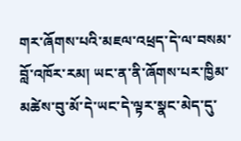གར་ཞོགས་པའི་མཇལ་འཕྲད་དེ་ལ་བསམ་བློ་འཁོར་རམ། ཡང་ན་ནི་ཞོགས་པར་ཁྱིམ་མཚེས་བུ་མོ་དེ་ཡང་དེ་ལྟར་སྣང་མེད་དུ་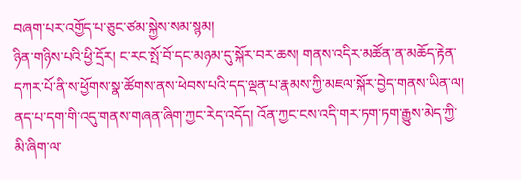བཞག་པར་འགྱོད་པ་ཅུང་ཙམ་སྐྱེས་སམ་སྙམ།
ཉིན་གཉིས་པའི་ཕྱི་དྲོར། ང་རང་སྤོ་བོ་དང་མཉམ་དུ་སྐོར་བར་ཆས། གནས་འདིར་མཚོན་ན་མཆོད་རྟེན་དཀར་པོ་ནི་ས་ཕྱོགས་སྣ་ཚོགས་ནས་ཕེབས་པའི་དད་ལྡན་པ་རྣམས་ཀྱི་མཇལ་སྐོར་བྱེད་གནས་ཡིན་ལ། ནད་པ་དག་གི་འདུ་གནས་གཞན་ཞིག་ཀྱང་རེད་འདོད། འོན་ཀྱང་ངས་འདི་གར་ཏག་ཏག་རྒྱུས་མེད་ཀྱི་མི་ཞིག་ལ་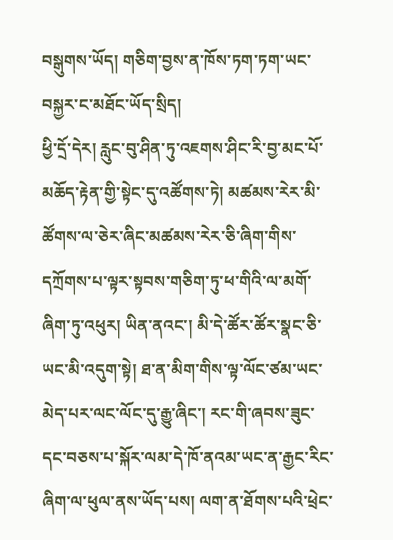བསྒུགས་ཡོད། གཅིག་བྱས་ན་ཁོས་ཏག་ཏག་ཡང་བསྐྱར་ང་མཐོང་ཡོད་སྲིད།
ཕྱི་དྲོ་དེར། རླུང་བུ་ཤིན་ཏུ་འཇགས་ཤིང་རི་བྱ་མང་པོ་མཆོད་རྟེན་གྱི་སྟེང་དུ་འཚོགས་ཏེ། མཚམས་རེར་མི་ཚོགས་ལ་ཅེར་ཞིང་མཚམས་རེར་ཅི་ཞིག་གིས་དཀྲོགས་པ་ལྟར་སྟབས་གཅིག་ཏུ་ཕ་གིའི་ལ་མགོ་ཞིག་ཏུ་འཕུར། ཡིན་ནའང་། མི་དེ་ཚོར་ཚོར་སྣང་ཅི་ཡང་མི་འདུག་སྟེ། ཐ་ན་མིག་གིས་ལྟ་ལོང་ཙམ་ཡང་མེད་པར་ལང་ལོང་དུ་རྒྱུ་ཞིང་། རང་གི་ཞབས་ཟུང་དང་བཅས་པ་སྐོར་ལམ་དེ་ཁོ་ནའམ་ཡང་ན་རྒྱང་རིང་ཞིག་ལ་ཕུལ་ནས་ཡོད་པས། ལག་ན་ཐོགས་པའི་ཕྲེང་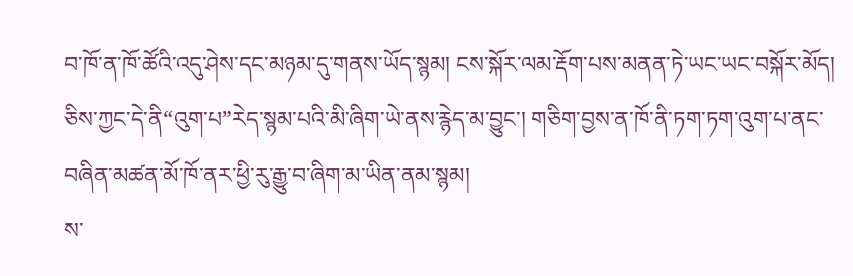བ་ཁོ་ན་ཁོ་ཚོའི་འདུ་ཤེས་དང་མཉམ་དུ་གནས་ཡོད་སྙམ། ངས་སྐོར་ལམ་རྡོག་པས་མནན་ཏེ་ཡང་ཡང་བསྐོར་མོད། ཅིས་ཀྱང་དེ་ནི“འུག་པ”རེད་སྙམ་པའི་མི་ཞིག་ཡེ་ནས་རྙེད་མ་བྱུང་། གཅིག་བྱས་ན་ཁོ་ནི་ཏག་ཏག་འུག་པ་ནང་བཞིན་མཚན་མོ་ཁོ་ནར་ཕྱི་རུ་རྒྱུ་བ་ཞིག་མ་ཡིན་ནམ་སྙམ།
ས་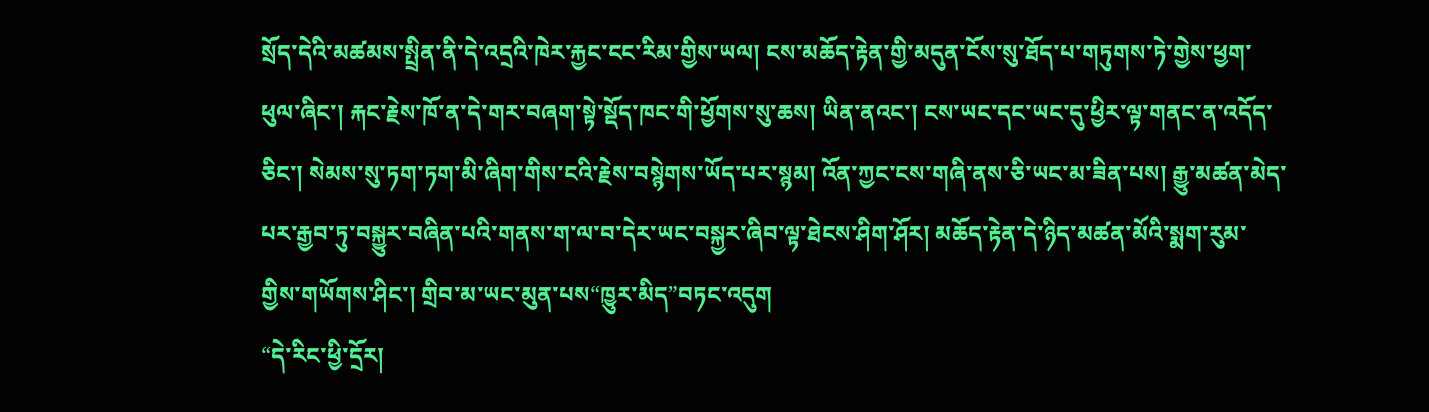སྲོད་དེའི་མཚམས་སྤྲིན་ནི་དེ་འདྲའི་ཁེར་རྐྱང་ངང་རིམ་གྱིས་ཡལ། ངས་མཆོད་རྟེན་གྱི་མདུན་ངོས་སུ་ཐོད་པ་གཏུགས་ཏེ་གྱེས་ཕྱག་ཕུལ་ཞིང་། རྐང་རྗེས་ཁོ་ན་དེ་གར་བཞག་སྟེ་སྡོད་ཁང་གི་ཕྱོགས་སུ་ཆས། ཡིན་ནའང་། ངས་ཡང་དང་ཡང་དུ་ཕྱིར་ལྟ་གནང་ན་འདོད་ཅིང་། སེམས་སུ་ཏག་ཏག་མི་ཞིག་གིས་ངའི་རྗེས་བསྙེགས་ཡོད་པར་སྙམ། འོན་ཀྱང་ངས་གཞི་ནས་ཅི་ཡང་མ་ཟིན་པས། རྒྱུ་མཚན་མེད་པར་རྒྱབ་ཏུ་བསྐྱུར་བཞིན་པའི་གནས་ག་ལ་བ་དེར་ཡང་བསྐྱར་ཞིབ་ལྟ་ཐེངས་ཤིག་ཤོར། མཆོད་རྟེན་དེ་ཉིད་མཚན་མོའི་སྨག་རུམ་གྱིས་གཡོགས་ཤིང་། གྲིབ་མ་ཡང་མུན་པས“ཁྱུར་མིད”བཏང་འདུག
“དེ་རིང་ཕྱི་དྲོར།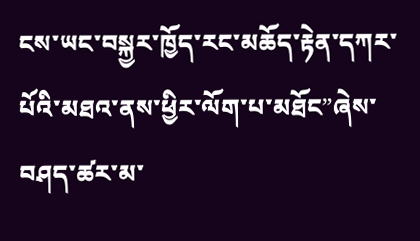ངས་ཡང་བསྐྱར་ཁྱོད་རང་མཆོད་རྟེན་དཀར་པོའི་མཐའ་ནས་ཕྱིར་ལོག་པ་མཐོང”ཞེས་བཤད་ཚར་མ་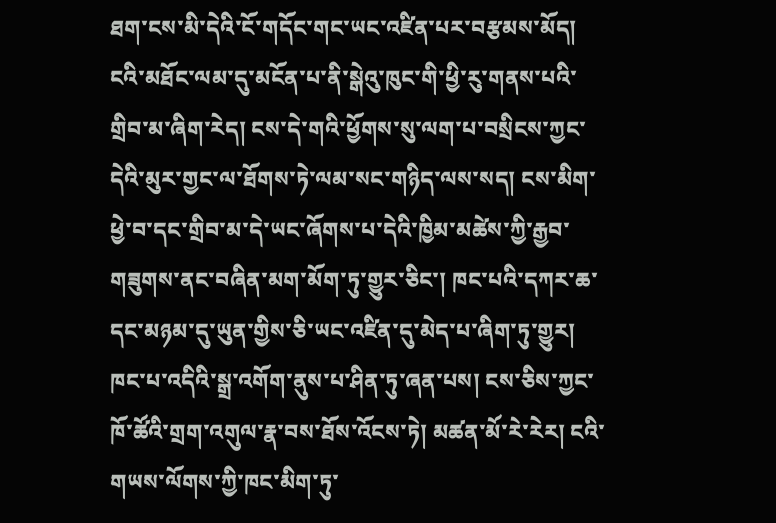ཐག་ངས་མི་དེའི་ངོ་གདོང་གང་ཡང་འཛིན་པར་བརྩམས་མོད། ངའི་མཐོང་ལམ་དུ་མངོན་པ་ནི་སྒེའུ་ཁུང་གི་ཕྱི་རུ་གནས་པའི་གྲིབ་མ་ཞིག་རེད། ངས་དེ་གའི་ཕྱོགས་སུ་ལག་པ་བསྲིངས་ཀྱང་དེའི་མུར་གྱང་ལ་ཐོགས་ཏེ་ལམ་སང་གཉིད་ལས་སད། ངས་མིག་ཕྱེ་བ་དང་གྲིབ་མ་དེ་ཡང་ཞོགས་པ་དེའི་ཁྱིམ་མཚེས་ཀྱི་རྒྱབ་གཟུགས་ནང་བཞིན་མག་མོག་ཏུ་གྱུར་ཅིང་། ཁང་པའི་དཀར་ཆ་དང་མཉམ་དུ་ཡུན་གྱིས་ཅི་ཡང་འཛིན་དུ་མེད་པ་ཞིག་ཏུ་གྱུར།
ཁང་པ་འདིའི་སྒྲ་འགོག་ནུས་པ་ཤིན་ཏུ་ཞན་པས། ངས་ཅིས་ཀྱང་ཁོ་ཚོའི་གྲག་འགུལ་རྣ་བས་ཐོས་འོངས་ཏེ། མཚན་མོ་རེ་རེར། ངའི་གཡས་ལོགས་ཀྱི་ཁང་མིག་ཏུ་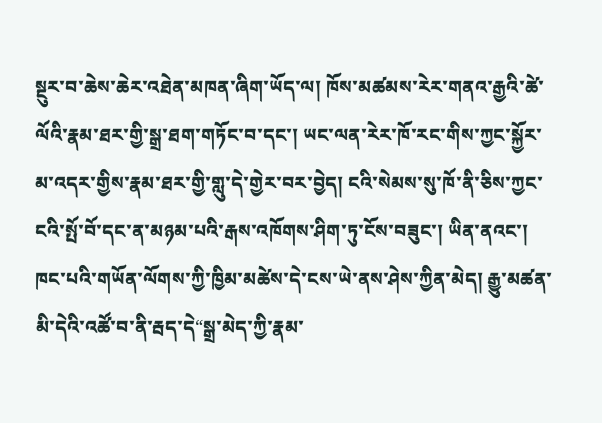སྔུར་བ་ཆེས་ཆེར་འཐེན་མཁན་ཞིག་ཡོད་ལ། ཁོས་མཚམས་རེར་གནའ་རྒྱའི་ཚེ་ལོའི་རྣམ་ཐར་གྱི་སྒྲ་ཐག་གཏོང་བ་དང་། ཡང་ལན་རེར་ཁོ་རང་གིས་ཀྱང་སྐྱོར་མ་འདར་གྱིས་རྣམ་ཐར་གྱི་གླུ་དེ་གྱེར་བར་བྱེད། ངའི་སེམས་སུ་ཁོ་ནི་ཅིས་ཀྱང་ངའི་སྤོ་བོ་དང་ན་མཉམ་པའི་རྒས་འཁོགས་ཤིག་ཏུ་ངོས་བཟུང་། ཡིན་ནའང་། ཁང་པའི་གཡོན་ལོགས་ཀྱི་ཁྱིམ་མཚེས་དེ་ངས་ཡེ་ནས་ཤེས་ཀྱིན་མེད། རྒྱུ་མཚན་མི་དེའི་འཚོ་བ་ནི་རྦད་དེ“སྒྲ་མེད་ཀྱི་རྣམ་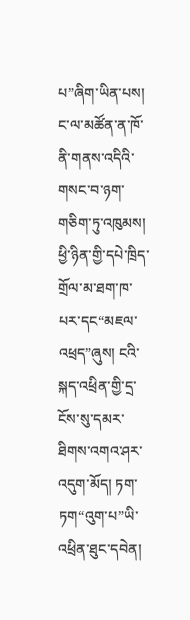པ”ཞིག་ཡིན་པས། ང་ལ་མཚོན་ན་ཁོ་ནི་གནས་འདིའི་གསང་བ་ཉག་གཅིག་ཏུ་འཁུམས།
ཕྱི་ཉིན་གྱི་དཔེ་ཁྲིད་གྲོལ་མ་ཐག་ཁ་པར་དང“མཇལ་འཕྲད”ཞུས། ངའི་སྐད་འཕྲིན་གྱི་དྲ་ངོས་སུ་དམར་ཐིགས་འགའ་ཤར་འདུག་མོད། ཏག་ཏག“འུག་པ”ཡི་འཕྲིན་ཐུང་དབེན།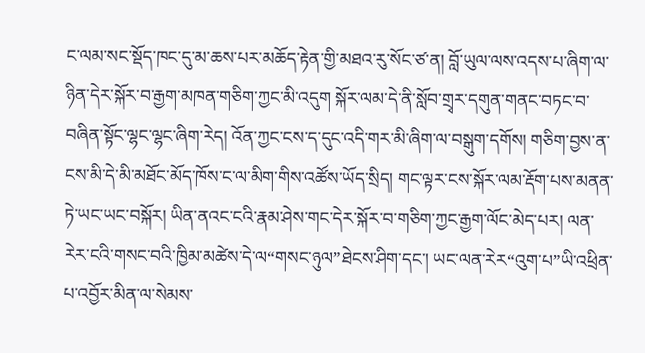ང་ལམ་སང་སྡོད་ཁང་དུ་མ་ཆས་པར་མཆོད་རྟེན་གྱི་མཐའ་རུ་སོང་ཙ་ན། བློ་ཡུལ་ལས་འདས་པ་ཞིག་ལ་ཉིན་དེར་སྐོར་བ་རྒྱག་མཁན་གཅིག་ཀྱང་མི་འདུག སྐོར་ལམ་དེ་ནི་སློབ་གྲྭར་དགུན་གནང་བཏང་བ་བཞིན་སྟོང་ལྷང་ལྷང་ཞིག་རེད། འོན་ཀྱང་ངས་ད་དུང་འདི་གར་མི་ཞིག་ལ་བསྒུག་དགོས། གཅིག་བྱས་ན་ངས་མི་དེ་མི་མཐོང་མོད་ཁོས་ང་ལ་མིག་གིས་འཚོས་ཡོད་སྲིད། གང་ལྟར་ངས་སྐོར་ལམ་རྡོག་པས་མནན་ཏེ་ཡང་ཡང་བསྐོར། ཡིན་ནའང་ངའི་རྣམ་ཤེས་གང་དེར་སྐོར་བ་གཅིག་ཀྱང་རྒྱག་ལོང་མེད་པར། ལན་རེར་ངའི་གསང་བའི་ཁྱིམ་མཚེས་དེ་ལ“གསང་ཉུལ”ཐེངས་ཤིག་དང་། ཡང་ལན་རེར“འུག་པ”ཡི་འཕྲིན་པ་འབྱོར་མིན་ལ་སེམས་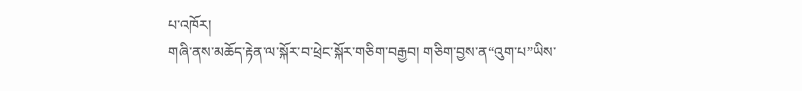པ་འཁོར།
གཞི་ནས་མཆོད་རྟེན་ལ་སྐོར་བ་ཕྲེང་སྐོར་གཅིག་བརྒྱབ། གཅིག་བྱས་ན“འུག་པ”ཡིས་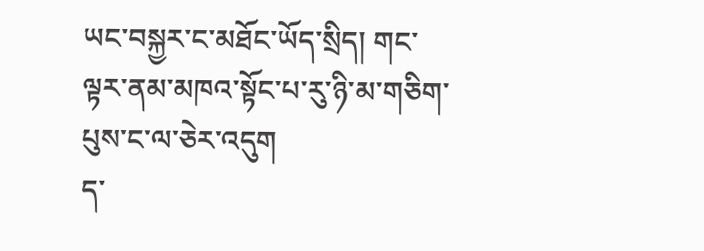ཡང་བསྐྱར་ང་མཐོང་ཡོད་སྲིད། གང་ལྟར་ནམ་མཁའ་སྟོང་པ་རུ་ཉི་མ་གཅིག་པུས་ང་ལ་ཅེར་འདུག
ད་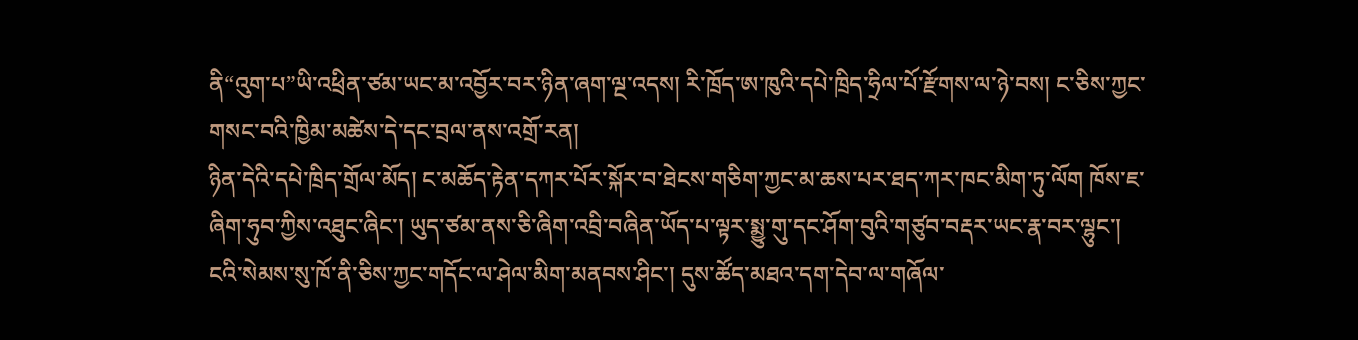ནི“འུག་པ”ཡི་འཕྲིན་ཙམ་ཡང་མ་འབྱོར་བར་ཉིན་ཞག་ལྔ་འདས། རི་ཁྲོད་ཨ་ཁུའི་དཔེ་ཁྲིད་ཧྲིལ་པོ་རྫོགས་ལ་ཉེ་བས། ང་ཅིས་ཀྱང་གསང་བའི་ཁྱིམ་མཚེས་དེ་དང་བྲལ་ནས་འགྲོ་རན།
ཉིན་དེའི་དཔེ་ཁྲིད་གྲོལ་མོད། ང་མཆོད་རྟེན་དཀར་པོར་སྐོར་བ་ཐེངས་གཅིག་ཀྱང་མ་ཆས་པར་ཐད་ཀར་ཁང་མིག་ཏུ་ལོག ཁོས་ཇ་ཞིག་ཧུབ་ཀྱིས་འཐུང་ཞིང་། ཡུད་ཙམ་ནས་ཅི་ཞིག་འབྲི་བཞིན་ཡོད་པ་ལྟར་སྨྱུ་གུ་དང་ཤོག་བུའི་གཙུབ་བརྡར་ཡང་རྣ་བར་ལྷུང་། ངའི་སེམས་སུ་ཁོ་ནི་ཅིས་ཀྱང་གདོང་ལ་ཤེལ་མིག་མནབས་ཤིང་། དུས་ཚོད་མཐའ་དག་དེབ་ལ་གཞོལ་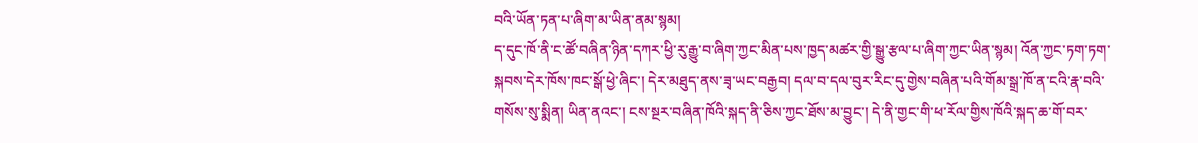བའི་ཡོན་ཏན་པ་ཞིག་མ་ཡིན་ནམ་སྙམ།
ད་དུང་ཁོ་ནི་ང་ཚོ་བཞིན་ཉིན་དཀར་ཕྱི་རུ་རྒྱུ་བ་ཞིག་ཀྱང་མིན་པས་ཁྱད་མཚར་གྱི་སྒྱུ་རྩལ་པ་ཞིག་ཀྱང་ཡིན་སྙམ། འོན་ཀྱང་ཏག་ཏག་སྐབས་དེར་ཁོས་ཁང་སྒོ་ཕྱེ་ཞིང་། དེར་མཐུད་ནས་ཟྭ་ཡང་བརྒྱབ། དལ་བ་དལ་བུར་རིང་དུ་གྱེས་བཞིན་པའི་གོམ་སྒྲ་ཁོ་ན་ངའི་རྣ་བའི་གསོས་སུ་སྨིན། ཡིན་ནའང་། ངས་སྔར་བཞིན་ཁོའི་སྐད་ནི་ཅིས་ཀྱང་ཐོས་མ་བྱུང་། དེ་ནི་གྱང་གི་ཕ་རོལ་གྱིས་ཁོའི་སྐད་ཆ་གོ་བར་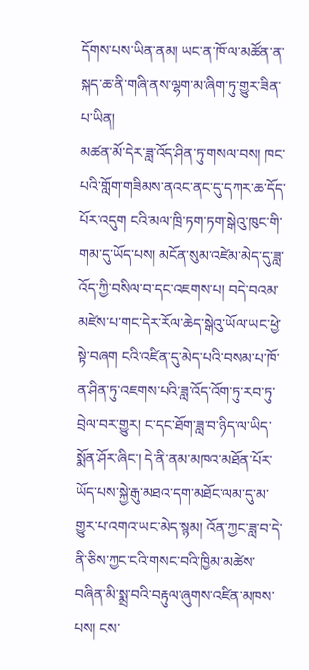དོགས་པས་ཡིན་ནམ། ཡང་ན་ཁོ་ལ་མཚོན་ན་སྐད་ཆ་ནི་གཞི་ནས་ལྷག་མ་ཞིག་ཏུ་གྱུར་ཟིན་པ་ཡིན།
མཚན་མོ་དེར་ཟླ་འོད་ཤིན་ཏུ་གསལ་བས། ཁང་པའི་གློག་གཟིམས་ནའང་ནང་དུ་དཀར་ཆ་དོད་པོར་འདུག ངའི་མལ་ཁྲི་ཏག་ཏག་སྒེའུ་ཁུང་གི་གམ་དུ་ཡོད་པས། མངོན་སུམ་འཛེམ་མེད་དུ་ཟླ་འོད་ཀྱི་བསིལ་བ་དང་འཇགས་པ། བདེ་བའམ་མཛེས་པ་གང་དེར་རོལ་ཆེད་སྒེའུ་ཡོལ་ཡང་ཕྱེ་སྟེ་བཞག ངའི་འཛིན་དུ་མེད་པའི་བསམ་པ་ཁོ་ན་ཤིན་ཏུ་འཇགས་པའི་ཟླ་འོད་འོག་ཏུ་རབ་ཏུ་བྲེལ་བར་གྱུར། ང་དང་ཐོག་ཟླ་བ་ཉིད་ལ་ཡིད་སྨོན་ཤོར་ཞིང་། དེ་ནི་ནམ་མཁའ་མཐོན་པོར་ཡོད་པས་སྐྱེ་རྒུ་མཐའ་དག་མཐོང་ལམ་དུ་མ་གྱུར་པ་འགའ་ཡང་མེད་སྙམ། འོན་ཀྱང་ཟླ་བ་དེ་ནི་ཅིས་ཀྱང་ངའི་གསང་བའི་ཁྱིམ་མཚེས་བཞིན་མི་སྨྲ་བའི་བརྟུལ་ཞུགས་འཛིན་མཁས་པས། ངས་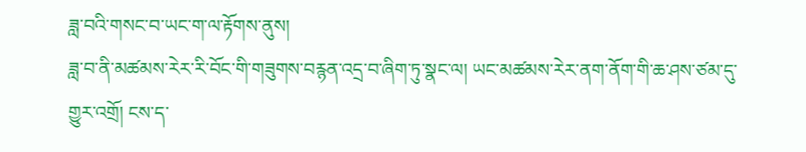ཟླ་བའི་གསང་བ་ཡང་ག་ལ་རྟོགས་ནུས།
ཟླ་བ་ནི་མཚམས་རེར་རི་བོང་གི་གཟུགས་བརྙན་འདྲ་བ་ཞིག་ཏུ་སྣང་ལ། ཡང་མཚམས་རེར་ནག་ནོག་གི་ཆ་ཤས་ཙམ་དུ་གྱུར་འགྲོ། ངས་ད་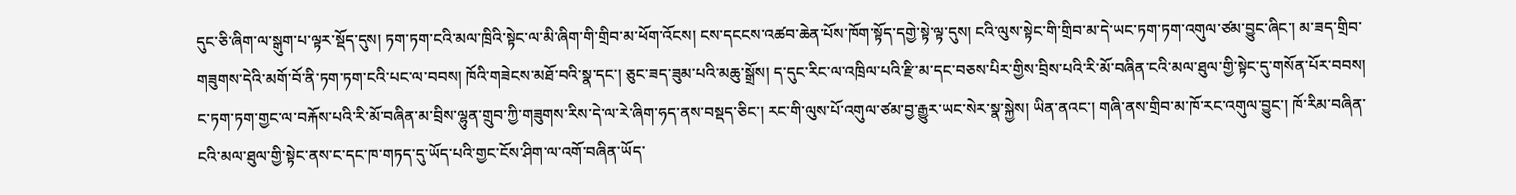དུང་ཅི་ཞིག་ལ་སྒུག་པ་ལྟར་སྡོད་དུས། ཏག་ཏག་ངའི་མལ་ཁྲིའི་སྟེང་ལ་མི་ཞིག་གི་གྲིབ་མ་ཕོག་འོངས། ངས་དངངས་འཚབ་ཆེན་པོས་ཁོག་སྟོད་དགྱེ་སྟེ་ལྟ་དུས། ངའི་ལུས་སྟེང་གི་གྲིབ་མ་དེ་ཡང་ཏག་ཏག་འགུལ་ཙམ་བྱུང་ཞིང་། མ་ཟད་གྲིབ་གཟུགས་དེའི་མགོ་བོ་ནི་ཏག་ཏག་ངའི་པང་ལ་བབས། ཁོའི་གཟེངས་མཐོ་བའི་སྣ་དང་། ཅུང་ཟད་ཟུམ་པའི་མཆུ་སྒྲོས། ད་དུང་རིང་ལ་འཁྲིལ་པའི་རྫི་མ་དང་བཅས་པིར་གྱིས་བྲིས་པའི་རི་མོ་བཞིན་ངའི་མལ་ཐུལ་གྱི་སྟེང་དུ་གསོན་པོར་བབས། ང་ཏག་ཏག་གྱང་ལ་བརྐོས་པའི་རི་མོ་བཞིན་མ་བྲིས་ལྷུན་གྲུབ་ཀྱི་གཟུགས་རིས་དེ་ལ་རེ་ཞིག་ཧད་ནས་བསྡད་ཅིང་། རང་གི་ལུས་པོ་འགུལ་ཙམ་བྱ་རྒྱུར་ཡང་སེར་སྣ་སྐྱེས། ཡིན་ནའང་། གཞི་ནས་གྲིབ་མ་ཁོ་རང་འགུལ་བྱུང་། ཁོ་རིམ་བཞིན་ངའི་མལ་ཐུལ་གྱི་སྟེང་ནས་ང་དང་ཁ་གཏད་དུ་ཡོད་པའི་གྱང་ངོས་ཤིག་ལ་འགོ་བཞིན་ཡོད་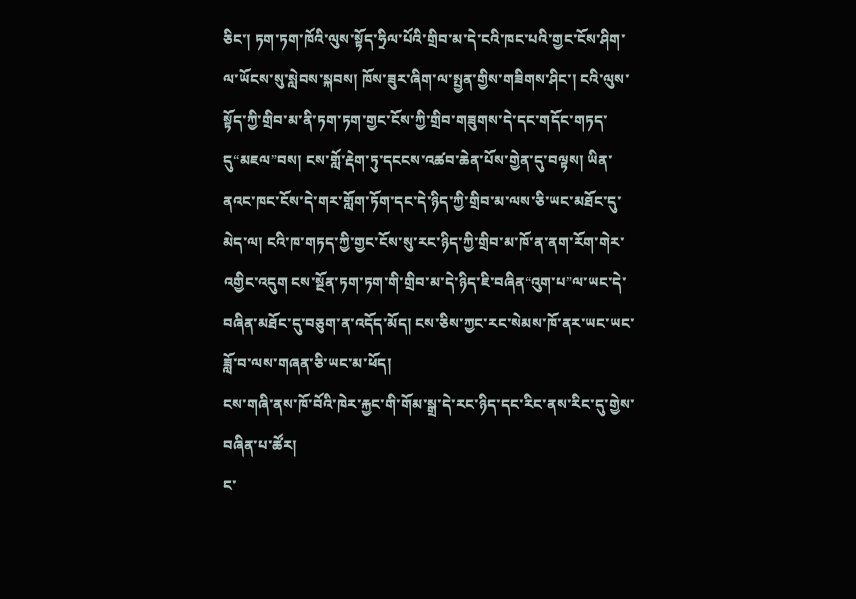ཅིང་། ཏག་ཏག་ཁོའི་ལུས་སྟོད་ཧྲིལ་པོའི་གྲིབ་མ་དེ་ངའི་ཁང་པའི་གྱང་ངོས་ཤིག་ལ་ཡོངས་སུ་སླེབས་སྐབས། ཁོས་ཟུར་ཞིག་ལ་སྤྱན་གྱིས་གཟིགས་ཤིང་། ངའི་ལུས་སྟོད་ཀྱི་གྲིབ་མ་ནི་ཏག་ཏག་གྱང་ངོས་ཀྱི་གྲིབ་གཟུགས་དེ་དང་གདོང་གཏད་དུ“མཇལ”བས། ངས་གློ་རྡེག་ཏུ་དངངས་འཚབ་ཆེན་པོས་གྱེན་དུ་བལྟས། ཡིན་ནའང་ཁང་ངོས་དེ་གར་གློག་ཏོག་དང་དེ་ཉིད་ཀྱི་གྲིབ་མ་ལས་ཅི་ཡང་མཐོང་དུ་མེད་ལ། ངའི་ཁ་གཏད་ཀྱི་གྱང་ངོས་སུ་རང་ཉིད་ཀྱི་གྲིབ་མ་ཁོ་ན་ནག་རོག་གེར་འགྱིང་འདུག ངས་སྔོན་ཏག་ཏག་གི་གྲིབ་མ་དེ་ཉིད་ཇི་བཞིན“འུག་པ”ལ་ཡང་དེ་བཞིན་མཐོང་དུ་བཅུག་ན་འདོད་མོད། ངས་ཅིས་ཀྱང་རང་སེམས་ཁོ་ནར་ཡང་ཡང་ཟློ་བ་ལས་གཞན་ཅི་ཡང་མ་ཕོད།
ངས་གཞི་ནས་ཁོ་བོའི་ཁེར་རྐྱང་གི་གོམ་སྒྲ་དེ་རང་ཉིད་དང་རིང་ནས་རིང་དུ་གྱེས་བཞིན་པ་ཚོར།
ང་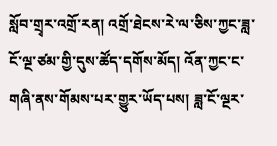སློབ་གྲྭར་འགྲོ་རན། འགྲོ་ཐེངས་རེ་ལ་ཅིས་ཀྱང་ཟླ་ངོ་ལྔ་ཙམ་གྱི་དུས་ཚོད་དགོས་མོད། འོན་ཀྱང་ང་གཞི་ནས་གོམས་པར་གྱུར་ཡོད་པས། ཟླ་ངོ་ལྔར་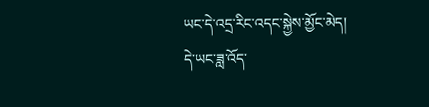ཡང་དེ་འདྲ་རིང་འདང་སྐྱེས་མྱོང་མེད།
དེ་ཡང་ཟླ་འོད་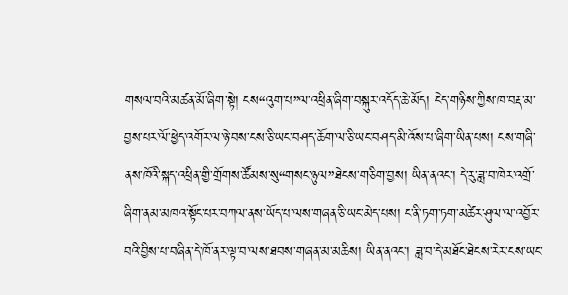གསལ་བའི་མཚན་མོ་ཞིག་སྟེ། ངས“འུག་པ”ལ་འཕྲིན་ཞིག་བསྐུར་འདོད་ཆེ་མོད། ངེད་གཉིས་ཀྱིས་ཁ་བརྡ་མ་བྱས་པར་ལོ་ཕྱེད་འགོར་ལ་ཉེ་བས་ངས་ཅི་ཡང་བཤད་ཆོག་ལ་ཅི་ཡང་བཤད་མི་འོས་པ་ཞིག་ཡིན་པས། ངས་གཞི་ནས་ཁོའི་སྐད་འཕྲིན་གྱི་གྲོགས་ཚོམས་སུ“གསང་ཉུལ”ཐེངས་གཅིག་བྱས། ཡིན་ནའང་། དེ་རུ་ཟླ་བ་ཁེར་འགྲོ་ཞིག་ནམ་མཁའ་སྟོང་པར་བཀལ་ནས་ཡོད་པ་ལས་གཞན་ཅི་ཡང་མེད་པས། ང་ནི་ཏག་ཏག་མཚེར་ཤུལ་ལ་འབྱོར་བའི་བྱིས་པ་བཞིན་དེ་ཁོ་ནར་ལྟ་བ་ལས་ཐབས་གཞན་མ་མཆིས། ཡིན་ནའང་། ཟླ་བ་དེ་མཐོང་ཐེངས་རེར་ངས་ཡང་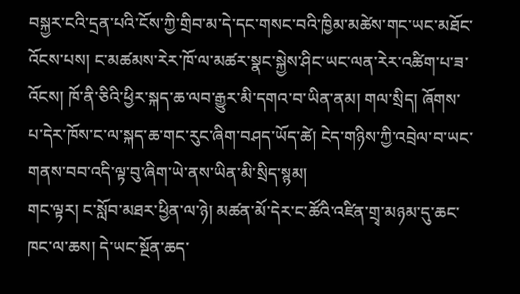བསྐྱར་ངའི་དྲན་པའི་ངོས་ཀྱི་གྲིབ་མ་དེ་དང་གསང་བའི་ཁྱིམ་མཚེས་གང་ཡང་མཐོང་འོངས་པས། ང་མཚམས་རེར་ཁོ་ལ་མཚར་སྣང་སྐྱེས་ཤིང་ཡང་ལན་རེར་འཚིག་པ་ཟ་འོངས། ཁོ་ནི་ཅིའི་ཕྱིར་སྐད་ཆ་ལབ་རྒྱུར་མི་དགའ་བ་ཡིན་ནམ། གལ་སྲིད། ཞོགས་པ་དེར་ཁོས་ང་ལ་སྐད་ཆ་གང་རུང་ཞིག་བཤད་ཡོད་ཚེ། ངེད་གཉིས་ཀྱི་འབྲེལ་བ་ཡང་གནས་བབ་འདི་ལྟ་བུ་ཞིག་ཡེ་ནས་ཡིན་མི་སྲིད་སྙམ།
གང་ལྟར། ང་སློབ་མཐར་ཕྱིན་ལ་ཉེ། མཚན་མོ་དེར་ང་ཚོའི་འཛིན་གྲྭ་མཉམ་དུ་ཆང་ཁང་ལ་ཆས། དེ་ཡང་སྔོན་ཆད་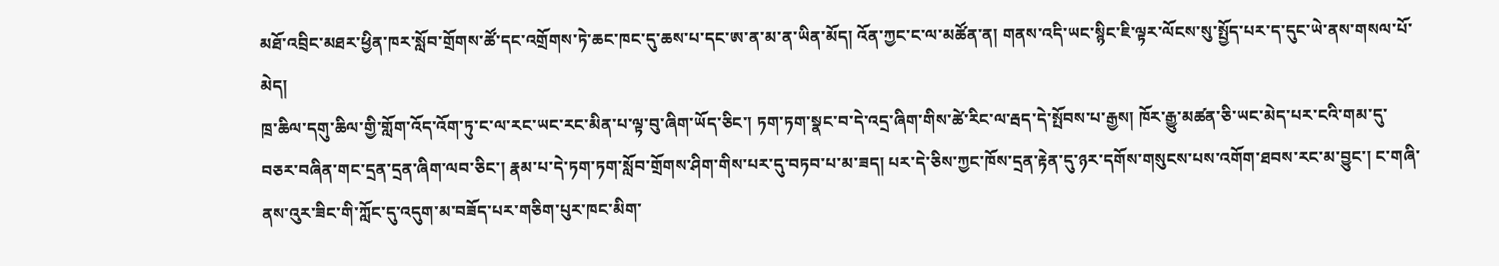མཐོ་འབྲིང་མཐར་ཕྱིན་ཁར་སློབ་གྲོགས་ཚོ་དང་འགྲོགས་ཏེ་ཆང་ཁང་དུ་ཆས་པ་དང་ཨ་ན་མ་ན་ཡིན་མོད། འོན་ཀྱང་ང་ལ་མཚོན་ན། གནས་འདི་ཡང་སྙིང་ཇི་ལྟར་ལོངས་སུ་སྤྱོད་པར་ད་དུང་ཡེ་ནས་གསལ་པོ་མེད།
ཁྲ་ཆིལ་དགུ་ཆིལ་གྱི་གློག་འོད་འོག་ཏུ་ང་ལ་རང་ཡང་རང་མིན་པ་ལྟ་བུ་ཞིག་ཡོད་ཅིང་། ཏག་ཏག་སྣང་བ་དེ་འདྲ་ཞིག་གིས་ཚེ་རིང་ལ་རྦད་དེ་སྤོབས་པ་རྒྱས། ཁོར་རྒྱུ་མཚན་ཅི་ཡང་མེད་པར་ངའི་གམ་དུ་བཅར་བཞིན་གང་དྲན་དྲན་ཞིག་ལབ་ཅིང་། རྣམ་པ་དེ་ཏག་ཏག་སློབ་གྲོགས་ཤིག་གིས་པར་དུ་བཏབ་པ་མ་ཟད། པར་དེ་ཅིས་ཀྱང་ཁོས་དྲན་རྟེན་དུ་ཉར་དགོས་གསུངས་པས་འགོག་ཐབས་རང་མ་བྱུང་། ང་གཞི་ནས་འུར་ཟིང་གི་ཀློང་དུ་འདུག་མ་བཟོད་པར་གཅིག་པུར་ཁང་མིག་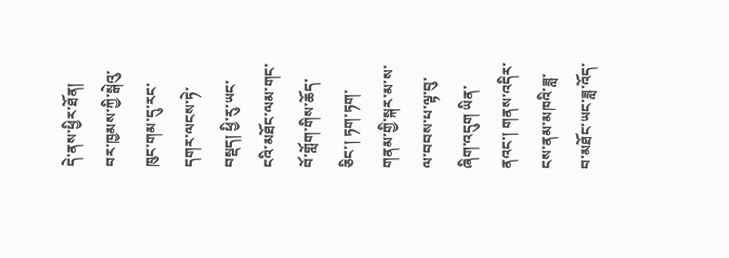དེ་ནས་ཕྱིར་ཐོན། བར་ཁྱམས་ཀྱི་སྒེའུ་ཁུང་གམ་དུ་རང་དགར་ལངས་ཏེ་བསྡད། ཕྱི་རུ་ཡང་ངའི་མཐོང་ལམ་གང་བོ་གློག་གིས་ཆོད་ཅིང་། ཏག་ཏག་གནམ་གྱི་སྐར་མ་ས་ལ་བབས་པ་ལྟ་བུ་ཞིག་འདུག ཡིན་ནའང་། གནས་འདིར་ངས་ནམ་མཁའི་ཟླ་བ་མཐོང་ཡང་ཟླ་འོད་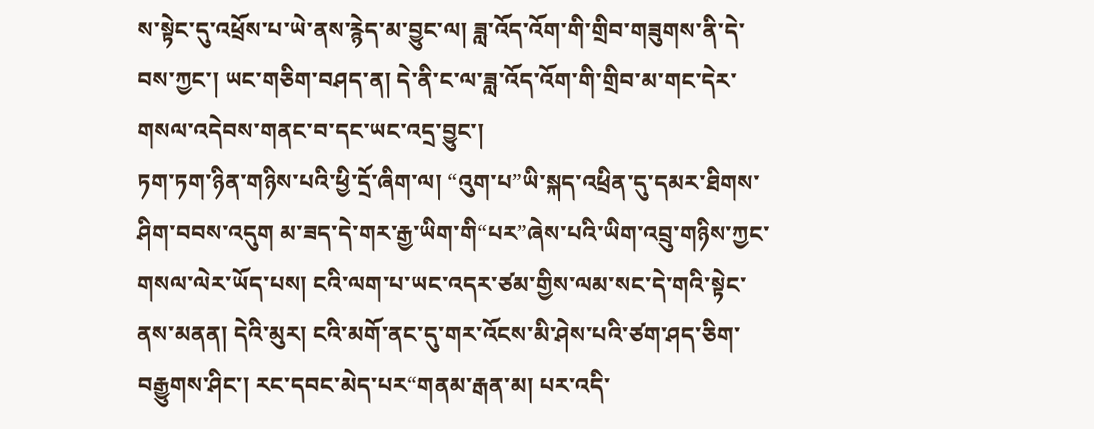ས་སྟེང་དུ་འཕྲོས་པ་ཡེ་ནས་རྙེད་མ་བྱུང་ལ། ཟླ་འོད་འོག་གི་གྲིབ་གཟུགས་ནི་དེ་བས་ཀྱང་། ཡང་གཅིག་བཤད་ན། དེ་ནི་ང་ལ་ཟླ་འོད་འོག་གི་གྲིབ་མ་གང་དེར་གསལ་འདེབས་གནང་བ་དང་ཡང་འདྲ་བྱུང་།
ཏག་ཏག་ཉིན་གཉིས་པའི་ཕྱི་དྲོ་ཞིག་ལ། “འུག་པ”ཡི་སྐད་འཕྲིན་དུ་དམར་ཐིགས་ཤིག་བབས་འདུག མ་ཟད་དེ་གར་རྒྱ་ཡིག་གི“པར”ཞེས་པའི་ཡིག་འབྲུ་གཉིས་ཀྱང་གསལ་ལེར་ཡོད་པས། ངའི་ལག་པ་ཡང་འདར་ཙམ་གྱིས་ལམ་སང་དེ་གའི་སྟེང་ནས་མནན། དེའི་མུར། ངའི་མགོ་ནང་དུ་གར་འོངས་མི་ཤེས་པའི་ཙག་ཤད་ཅིག་བརྒྱུགས་ཤིང་། རང་དབང་མེད་པར“གནམ་རྒན་མ། པར་འདི་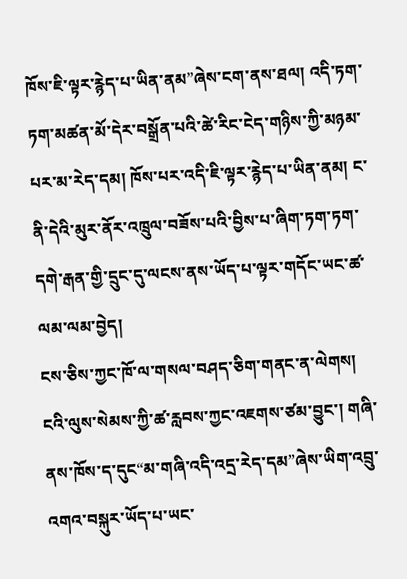ཁོས་ཇི་ལྟར་རྙེད་པ་ཡིན་ནམ”ཞེས་ངག་ནས་ཐལ། འདི་ཏག་ཏག་མཚན་མོ་དེར་བསྒྲོན་པའི་ཚེ་རིང་ངེད་གཉིས་ཀྱི་མཉམ་པར་མ་རེད་དམ། ཁོས་པར་འདི་ཇི་ལྟར་རྙེད་པ་ཡིན་ནམ། ང་ནི་དེའི་མུར་ནོར་འཁྲུལ་བཟོས་པའི་བྱིས་པ་ཞིག་ཏག་ཏག་དགེ་རྒན་གྱི་དྲུང་དུ་ལངས་ནས་ཡོད་པ་ལྟར་གདོང་ཡང་ཚ་ལམ་ལམ་བྱེད།
ངས་ཅིས་ཀྱང་ཁོ་ལ་གསལ་བཤད་ཅིག་གནང་ན་ལེགས། ངའི་ལུས་སེམས་ཀྱི་ཚ་རླབས་ཀྱང་འཇགས་ཙམ་བྱུང་། གཞི་ནས་ཁོས་ད་དུང“མ་གཞི་འདི་འདྲ་རེད་དམ”ཞེས་ཡིག་འབྲུ་འགའ་བསྐུར་ཡོད་པ་ཡང་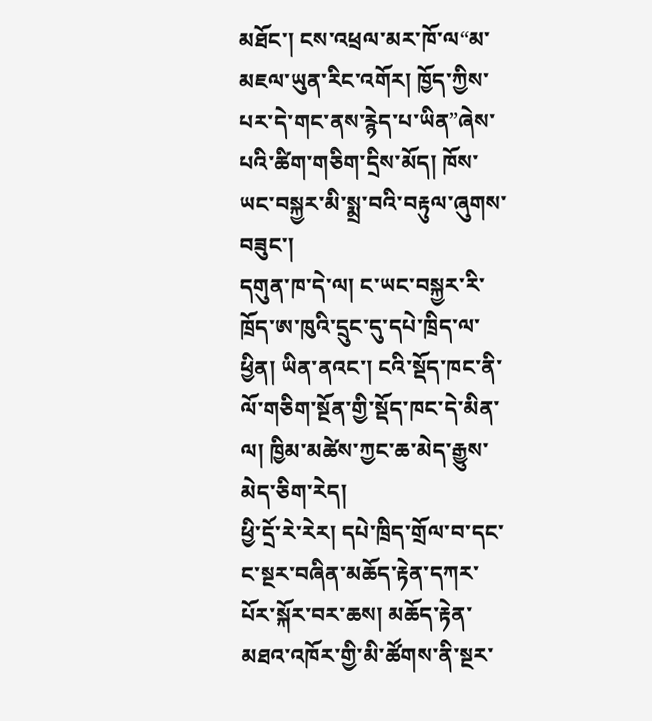མཐོང་། ངས་འཕྲལ་མར་ཁོ་ལ“མ་མཇལ་ཡུན་རིང་འགོར། ཁྱོད་ཀྱིས་པར་དེ་གང་ནས་རྙེད་པ་ཡིན”ཞེས་པའི་ཚིག་གཅིག་དྲིས་མོད། ཁོས་ཡང་བསྐྱར་མི་སྨྲ་བའི་བརྟུལ་ཞུགས་བཟུང་།
དགུན་ཁ་དེ་ལ། ང་ཡང་བསྐྱར་རི་ཁྲོད་ཨ་ཁུའི་དྲུང་དུ་དཔེ་ཁྲིད་ལ་ཕྱིན། ཡིན་ནའང་། ངའི་སྡོད་ཁང་ནི་ལོ་གཅིག་སྔོན་གྱི་སྡོད་ཁང་དེ་མིན་ལ། ཁྱིམ་མཚེས་ཀྱང་ཆ་མེད་རྒྱུས་མེད་ཅིག་རེད།
ཕྱི་དྲོ་རེ་རེར། དཔེ་ཁྲིད་གྲོལ་བ་དང་ང་སྔར་བཞིན་མཆོད་རྟེན་དཀར་པོར་སྐོར་བར་ཆས། མཆོད་རྟེན་མཐའ་འཁོར་གྱི་མི་ཚོགས་ནི་སྔར་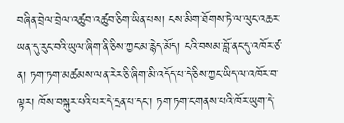བཞིན་བྲེལ་བྲེལ་འཚུབ་འཚུབ་ཅིག་ཡིན་པས། ངས་མིག་ཐོགས་ཏེ་ལ་ལུང་འཆར་ཡན་དུ་རུང་བའི་ཡུལ་ཞིག་ནི་ཅིས་ཀྱང་མ་རྙེད་མོད། ངའི་བསམ་བློ་ནང་དུ་འཁོར་ཙ་ན། ཏག་ཏག་མཚམས་ལན་རེར་ཅི་ཞིག་མི་འདོད་པ་དེ་ཅིས་ཀྱང་ཡིད་ལ་འཁོར་བ་ལྟར། ཁོས་བསྐུར་པའི་པར་དེ་དྲན་པ་དང་། ཏག་ཏག་ང་གནས་པའི་ཁོར་ཡུག་དེ་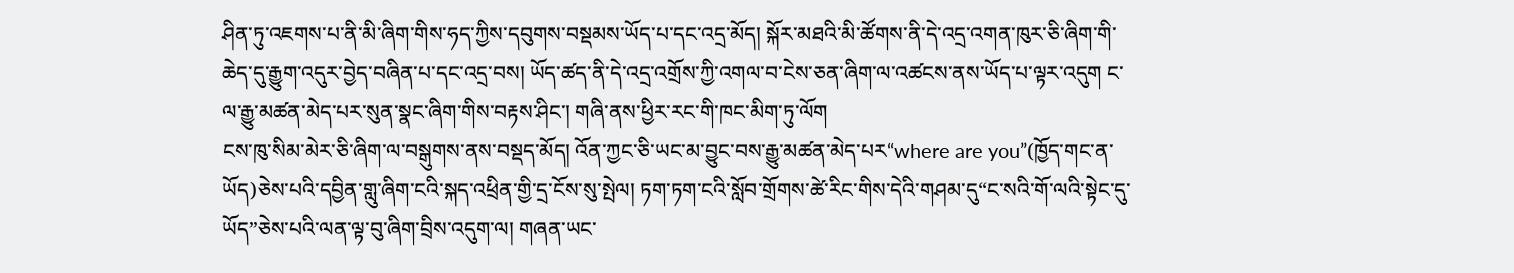ཤིན་ཏུ་འཇགས་པ་ནི་མི་ཞིག་གིས་ཧད་ཀྱིས་དབུགས་བསྡམས་ཡོད་པ་དང་འདྲ་མོད། སྐོར་མཐའི་མི་ཚོགས་ནི་དེ་འདྲ་འགན་ཁུར་ཅི་ཞིག་གི་ཆེད་དུ་རྒྱུག་འདུར་བྱེད་བཞིན་པ་དང་འདྲ་བས། ཡོད་ཚད་ནི་དེ་འདྲ་འགྲོས་ཀྱི་འགལ་བ་ངེས་ཅན་ཞིག་ལ་འཚངས་ནས་ཡོད་པ་ལྟར་འདུག ང་ལ་རྒྱུ་མཚན་མེད་པར་སུན་སྣང་ཞིག་གིས་བརྟས་ཤིང་། གཞི་ནས་ཕྱིར་རང་གི་ཁང་མིག་ཏུ་ལོག
ངས་ཁུ་སིམ་མེར་ཅི་ཞིག་ལ་བསྒུགས་ནས་བསྡད་མོད། འོན་ཀྱང་ཅི་ཡང་མ་བྱུང་བས་རྒྱུ་མཚན་མེད་པར“where are you”(ཁྱོད་གང་ན་ཡོད)ཅེས་པའི་དབྱིན་གླུ་ཞིག་ངའི་སྐད་འཕྲིན་གྱི་དྲ་ངོས་སུ་སྤེལ། ཏག་ཏག་ངའི་སློབ་གྲོགས་ཚེ་རིང་གིས་དེའི་གཤམ་དུ“ང་སའི་གོ་ལའི་སྟེང་དུ་ཡོད”ཅེས་པའི་ལན་ལྟ་བུ་ཞིག་བྲིས་འདུག་ལ། གཞན་ཡང་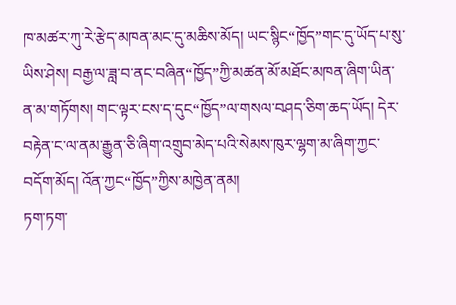ཁ་མཚར་ཀུ་རེ་རྩེད་མཁན་མང་དུ་མཆིས་མོད། ཡང་སྙིང“ཁྱོད”གང་དུ་ཡོད་པ་སུ་ཡིས་ཤེས། བརྒྱ་ལ་ཟླ་བ་ནང་བཞིན“ཁྱོད”ཀྱི་མཚན་མོ་མཐོང་མཁན་ཞིག་ཡིན་ན་མ་གཏོགས། གང་ལྟར་ངས་ད་དུང“ཁྱོད”ལ་གསལ་བཤད་ཅིག་ཆད་ཡོད། དེར་བརྟེན་ང་ལ་ནམ་རྒྱུན་ཅི་ཞིག་འགྲུབ་མེད་པའི་སེམས་ཁུར་ལྷག་མ་ཞིག་ཀྱང་བདོག་མོད། འོན་ཀྱང“ཁྱོད”ཀྱིས་མཁྱེན་ནམ།
ཏག་ཏག་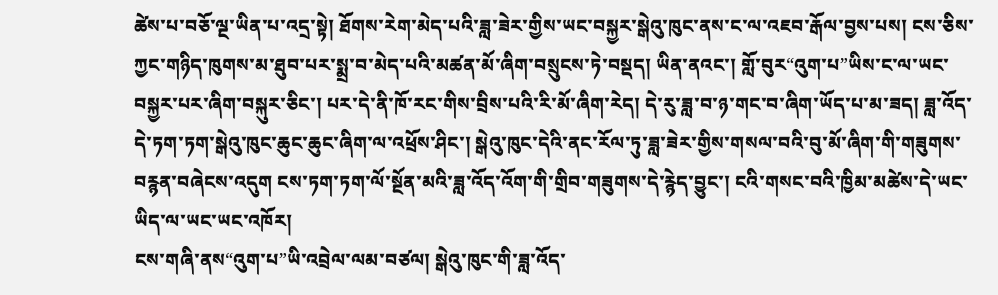ཚེས་པ་བཅོ་ལྔ་ཡིན་པ་འདྲ་སྟེ། ཐོགས་རེག་མེད་པའི་ཟླ་ཟེར་གྱིས་ཡང་བསྐྱར་སྒེའུ་ཁུང་ནས་ང་ལ་འཇབ་རྒོལ་བྱས་པས། ངས་ཅིས་ཀྱང་གཉིད་ཁུགས་མ་ཐུབ་པར་སྨྲ་བ་མེད་པའི་མཚན་མོ་ཞིག་བསྲུངས་ཏེ་བསྡད། ཡིན་ནའང་། གློ་བུར“འུག་པ”ཡིས་ང་ལ་ཡང་བསྐྱར་པར་ཞིག་བསྐུར་ཅིང་། པར་དེ་ནི་ཁོ་རང་གིས་བྲིས་པའི་རི་མོ་ཞིག་རེད། དེ་རུ་ཟླ་བ་ཉ་གང་བ་ཞིག་ཡོད་པ་མ་ཟད། ཟླ་འོད་དེ་ཏག་ཏག་སྒེའུ་ཁུང་ཆུང་ཆུང་ཞིག་ལ་འཕྲོས་ཤིང་། སྒེའུ་ཁུང་དེའི་ནང་རོལ་ཏུ་ཟླ་ཟེར་གྱིས་གསལ་བའི་བུ་མོ་ཞིག་གི་གཟུགས་བརྙན་བཞེངས་འདུག ངས་ཏག་ཏག་ལོ་སྔོན་མའི་ཟླ་འོད་འོག་གི་གྲིབ་གཟུགས་དེ་རྙེད་བྱུང་། ངའི་གསང་བའི་ཁྱིམ་མཚེས་དེ་ཡང་ཡིད་ལ་ཡང་ཡང་འཁོར།
ངས་གཞི་ནས“འུག་པ”ཡི་འབྲེལ་ལམ་བཙལ། སྒེའུ་ཁུང་གི་ཟླ་འོད་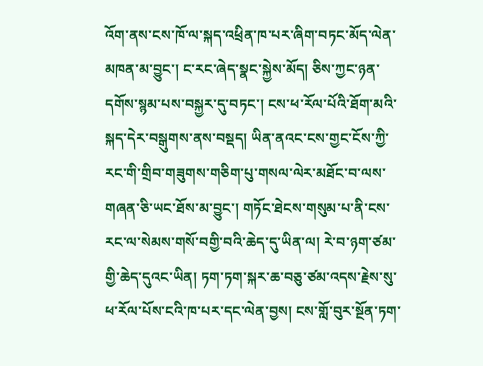འོག་ནས་ངས་ཁོ་ལ་སྐད་འཕྲིན་ཁ་པར་ཞིག་བཏང་མོད་ལེན་མཁན་མ་བྱུང་། ང་རང་ཞེད་སྣང་སྐྱེས་མོད། ཅིས་ཀྱང་ཉན་དགོས་སྙམ་པས་བསྐྱར་དུ་བཏང་། ངས་ཕ་རོལ་པོའི་ཐོག་མའི་སྐད་དེར་བསྒུགས་ནས་བསྡད། ཡིན་ནའང་ངས་གྱང་ངོས་ཀྱི་རང་གི་གྲིབ་གཟུགས་གཅིག་པུ་གསལ་ལེར་མཐོང་བ་ལས་གཞན་ཅི་ཡང་ཐོས་མ་བྱུང་། གཏོང་ཐེངས་གསུམ་པ་ནི་ངས་རང་ལ་སེམས་གསོ་བགྱི་བའི་ཆེད་དུ་ཡིན་ལ། རེ་བ་ཉག་ཙམ་གྱི་ཆེད་དུའང་ཡིན། ཏག་ཏག་སྐར་ཆ་བཅུ་ཙམ་འདས་རྗེས་སུ་ཕ་རོལ་པོས་ངའི་ཁ་པར་དང་ལེན་བྱས། ངས་གློ་བུར་སྔོན་ཏག་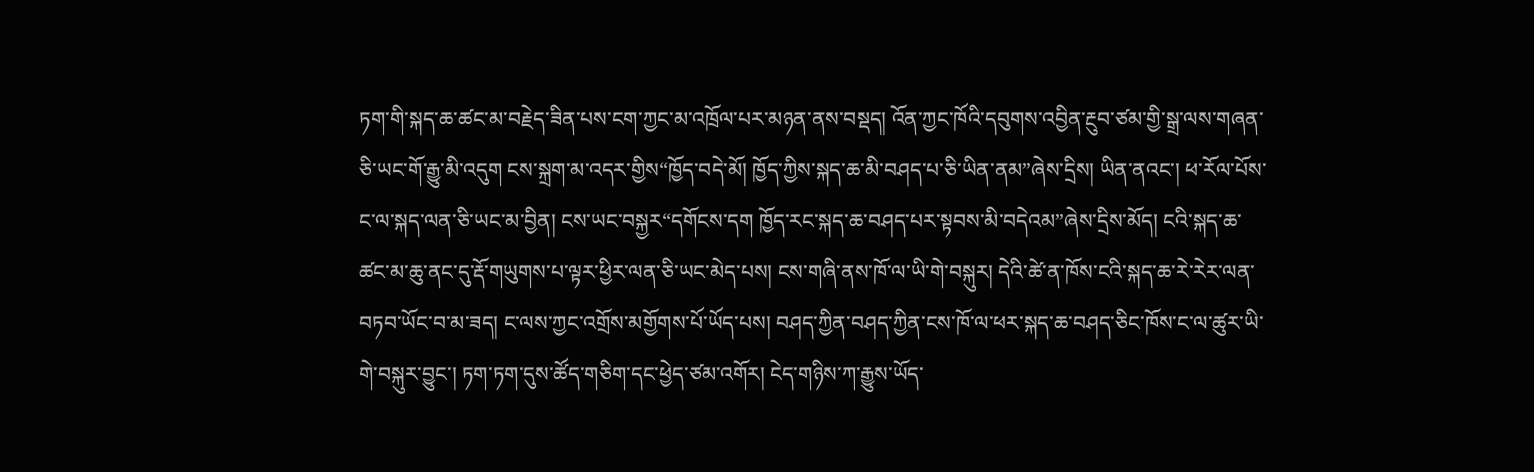ཏག་གི་སྐད་ཆ་ཚང་མ་བརྗེད་ཟིན་པས་ངག་ཀྱང་མ་འཁྲོལ་པར་མཉན་ནས་བསྡད། འོན་ཀྱང་ཁོའི་དབུགས་འབྱིན་རྔུབ་ཙམ་གྱི་སྒྲ་ལས་གཞན་ཅི་ཡང་གོ་རྒྱུ་མི་འདུག ངས་སྐྲག་མ་འདར་གྱིས“ཁྱོད་བདེ་མོ། ཁྱོད་ཀྱིས་སྐད་ཆ་མི་བཤད་པ་ཅི་ཡིན་ནམ”ཞེས་དྲིས། ཡིན་ནའང་། ཕ་རོལ་པོས་ང་ལ་སྐད་ལན་ཅི་ཡང་མ་བྱིན། ངས་ཡང་བསྐྱར“དགོངས་དག ཁྱོད་རང་སྐད་ཆ་བཤད་པར་སྟབས་མི་བདེའམ”ཞེས་དྲིས་མོད། ངའི་སྐད་ཆ་ཚང་མ་ཆུ་ནང་དུ་རྡོ་གཡུགས་པ་ལྟར་ཕྱིར་ལན་ཅི་ཡང་མེད་པས། ངས་གཞི་ནས་ཁོ་ལ་ཡི་གེ་བསྐུར། དེའི་ཚེ་ན་ཁོས་ངའི་སྐད་ཆ་རེ་རེར་ལན་བཏབ་ཡོང་བ་མ་ཟད། ང་ལས་ཀྱང་འགྲོས་མགྱོགས་པོ་ཡོད་པས། བཤད་ཀྱིན་བཤད་ཀྱིན་ངས་ཁོ་ལ་ཕར་སྐད་ཆ་བཤད་ཅིང་ཁོས་ང་ལ་ཚུར་ཡི་གེ་བསྐུར་བྱུང་། ཏག་ཏག་དུས་ཚོད་གཅིག་དང་ཕྱེད་ཙམ་འགོར། ངེད་གཉིས་ཀ་རྒྱུས་ཡོད་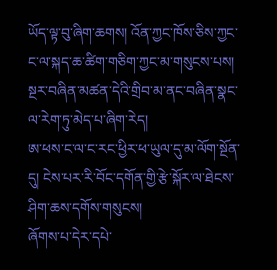ཡོད་ལྟ་བུ་ཞིག་ཆགས། འོན་ཀྱང་ཁོས་ཅིས་ཀྱང་ང་ལ་སྐད་ཆ་ཚིག་གཅིག་ཀྱང་མ་གསུངས་པས། སྔར་བཞིན་མཚན་དེའི་གྲིབ་མ་ནང་བཞིན་སྣང་ལ་རེག་ཏུ་མེད་པ་ཞིག་རེད།
ཨ་ཕས་ང་ལ་ང་རང་ཕྱིར་ཕ་ཡུལ་དུ་མ་ལོག་སྔོན་དུ། ངེས་པར་རི་བོང་དགོན་གྱི་རྩེ་སྐོར་ལ་ཐེངས་ཤིག་ཆས་དགོས་གསུངས།
ཞོགས་པ་དེར་དཔེ་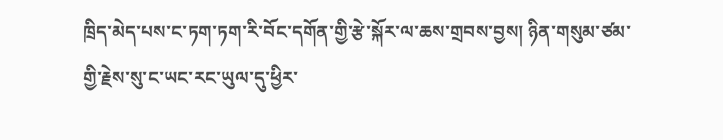ཁྲིད་མེད་པས་ང་ཏག་ཏག་རི་བོང་དགོན་གྱི་རྩེ་སྐོར་ལ་ཆས་གྲབས་བྱས། ཉིན་གསུམ་ཙམ་གྱི་རྗེས་སུ་ང་ཡང་རང་ཡུལ་དུ་ཕྱིར་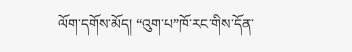ལོག་དགོས་མོད། “འུག་པ”ཁོ་རང་གིས་དོན་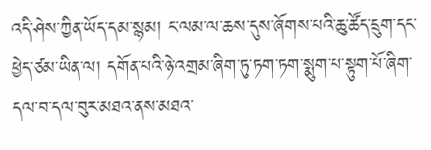འདི་ཤེས་ཀྱིན་ཡོད་དམ་སྙམ། ང་ལམ་ལ་ཆས་དུས་ཞོགས་པའི་ཆུ་ཚོད་དྲུག་དང་ཕྱེད་ཙམ་ཡིན་ལ། དགོན་པའི་ཉེ་འགྲམ་ཞིག་ཏུ་ཏག་ཏག་སྨུག་པ་སྟུག་པོ་ཞིག་དལ་བ་དལ་བུར་མཐའ་ནས་མཐའ་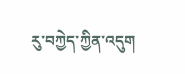རུ་བཀྱེད་ཀྱིན་འདུག